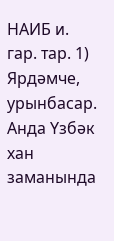НАИБ и. гар. тар. 1) Ярдәмче, урынбасар. Анда Үзбәк хан заманында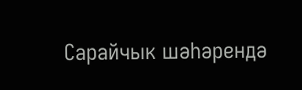Сарайчык шәһәрендә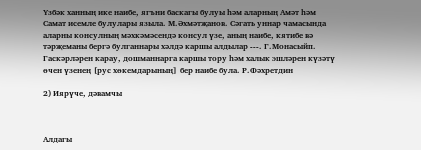Үзбәк ханның ике наибе, ягъни баскагы булуы һәм аларның Амәт һәм Самат исемле булулары языла. М.Әхмәтҗанов. Сәгать уннар чамасында аларны консулның мәхкәмәсендә консул үзе, аның наибе, кятибе вә тәрҗеманы бергә булганнары хәлдә каршы алдылар ---. Г.Монасыйп. Гаскәрләрен карау, дошманнарга каршы тору һәм халык эшләрен күзәтү өчен үзенең [рус хөкемдарының] бер наибе була. Р.Фәхретдин

2) Иярүче, дәвамчы



Алдагы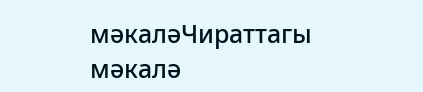мәкаләЧираттагы мәкалә